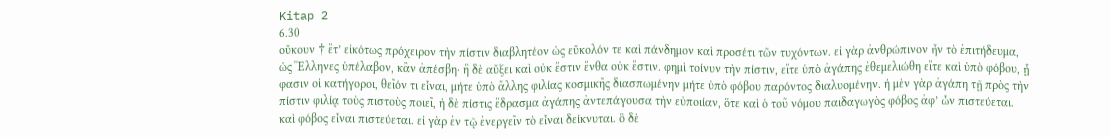Kitap 2
6.30
οὔκουν † ἔτ’ εἰκότως πρόχειρον τὴν πίστιν διαβλητέον ὡς εὔκολόν τε καὶ πάνδημον καὶ προσέτι τῶν τυχόντων. εἰ γὰρ ἀνθρώπινον ἦν τὸ ἐπιτήδευμα, ὡς Ἕλληνες ὑπέλαβον, κἂν ἀπέσβη· ἣ δὲ αὔξει καὶ οὐκ ἔστιν ἔνθα οὐκ ἔστιν. φημὶ τοίνυν τὴν πίστιν, εἴτε ὑπὸ ἀγάπης ἐθεμελιώθη εἴτε καὶ ὑπὸ φόβου, ᾗ φασιν οἱ κατήγοροι, θεῖόν τι εἶναι, μήτε ὑπὸ ἄλλης φιλίας κοσμικῆς διασπωμένην μήτε ὑπὸ φόβου παρόντος διαλυομένην. ἡ μὲν γὰρ ἀγάπη τῇ πρὸς τὴν πίστιν φιλίᾳ τοὺς πιστοὺς ποιεῖ, ἡ δὲ πίστις ἕδρασμα ἀγάπης ἀντεπάγουσα τὴν εὐποιίαν, ὅτε καὶ ὁ τοῦ νόμου παιδαγωγὸς φόβος ἀφ’ ὧν πιστεύεται. καὶ φόβος εἶναι πιστεύεται. εἰ γὰρ ἐν τῷ ἐνεργεῖν τὸ εἶναι δείκνυται. ὃ δὲ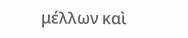μέλλων καὶ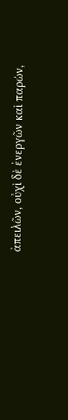ἀπειλῶν, οὐχὶ δὲ ἐνεργῶν καὶ παρών,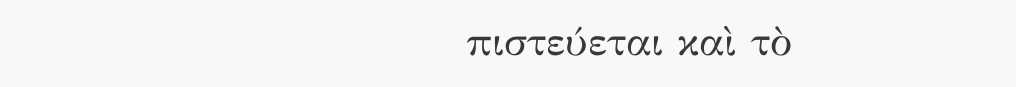πιστεύεται καὶ τὸ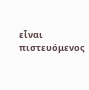εἶναι πιστευόμενος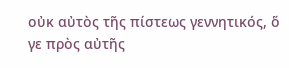οὐκ αὐτὸς τῆς πίστεως γεννητικός, ὅ γε πρὸς αὐτῆς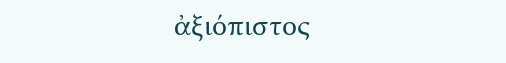ἀξιόπιστος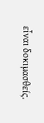εἶναι δοκιμασθείς.